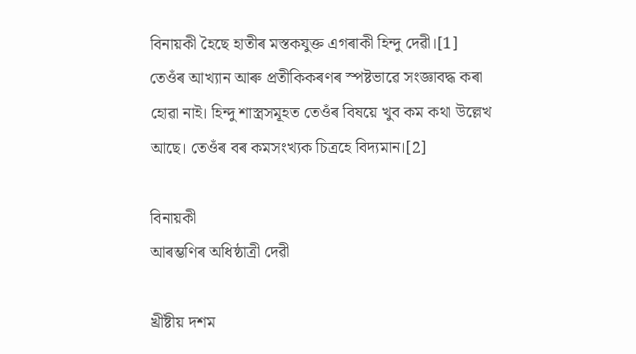বিনায়কী হৈছে হাতীৰ মস্তকযুক্ত এগৰাকী হিন্দু দেৱী।[1] তেওঁৰ আখ্যান আৰু প্ৰতীকিকৰণৰ স্পষ্টভাৱে সংজ্ঞাবদ্ধ কৰা হোৱা নাই। হিন্দু শাস্ত্ৰসমূহত তেওঁৰ বিষয়ে খুব কম কথা উল্লেখ আছে। তেওঁৰ বৰ কমসংখ্যক চিত্ৰহে বিদ্যমান।[2]

বিনায়কী
আৰম্ভণিৰ অধিষ্ঠাত্ৰী দেৱী

খ্ৰীষ্টীয় দশম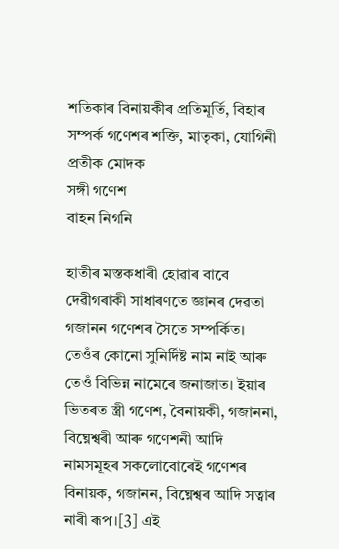শতিকাৰ বিনায়কীৰ প্ৰতিমূৰ্তি, বিহাৰ
সম্পৰ্ক গণেশৰ শক্তি, মাতৃকা, যোগিনী
প্ৰতীক মোদক
সঙ্গী গণেশ
বাহন নিগনি

হাতীৰ মস্তকধাৰী হোৱাৰ বাবে দেৱীগৰাকী সাধাৰণতে জ্ঞানৰ দেৱতা গজানন গণেশৰ সৈতে সম্পৰ্কিত। তেওঁৰ কোনো সুনিৰ্দিষ্ট নাম নাই আৰু তেওঁ বিভিন্ন নামেৰে জনাজাত। ইয়াৰ ভিতৰত স্ত্ৰী গণেশ, বৈনায়কী, গজাননা, বিঘ্নেশ্বৰী আৰু গণেশনী আদি নামসমূহৰ সকলোবোৰেই গণেশৰ বিনায়ক, গজানন, বিঘ্নেশ্বৰ আদি সত্বাৰ নাৰী ৰূপ।[3] এই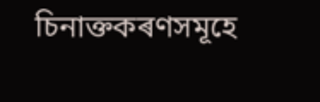চিনাক্তকৰণসমূহে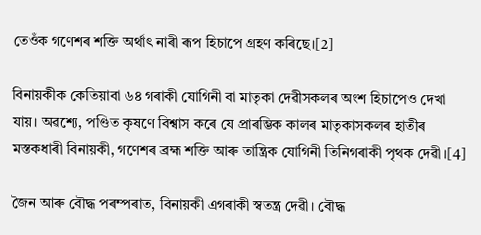তেওঁক গণেশৰ শক্তি অৰ্থাৎ নাৰী ৰূপ হিচাপে গ্ৰহণ কৰিছে।[2]

বিনায়কীক কেতিয়াবা ৬৪ গৰাকী যোগিনী বা মাতৃকা দেৱীসকলৰ অংশ হিচাপেও দেখা যায়। অৱশ্যে, পণ্ডিত কৃষণে বিশ্বাস কৰে যে প্ৰাৰম্ভিক কালৰ মাতৃকাসকলৰ হাতীৰ মস্তকধাৰী বিনায়কী, গণেশৰ ব্ৰহ্ম শক্তি আৰু তান্ত্ৰিক যোগিনী তিনিগৰাকী পৃথক দেৱী।[4]

জৈন আৰু বৌদ্ধ পৰম্পৰাত, বিনায়কী এগৰাকী স্বতন্ত্ৰ দেৱী। বৌদ্ধ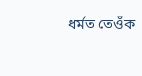ধৰ্মত তেওঁক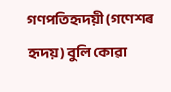গণপতিহৃদয়ী (গণেশৰ হৃদয়) বুলি কোৱা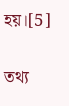হয়।[5]

তথ্য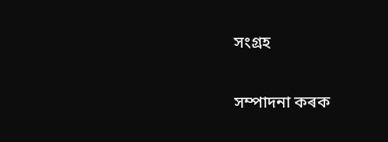সংগ্ৰহ

সম্পাদনা কৰক